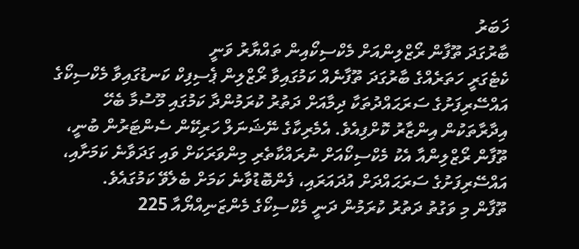ޚަބަރު
ބާރުގަދަ ތޫފާން ރޯޒްލިންއަށް މެކްސިކޯއިން ތައްޔާރު ވަނީ
ކެޓެގަރީ ހަތަރެއްގެ ބާރުގަދަ ތޫފާނެއް ކަމުގައިވާ ރޯޒްލިން ޕެސިފިކް ކަނޑުގައިވާ މެކްސިކޯގެ އައްސޭރިފަށުގެ ސަރަޙައްދުތަކާ ދިމާއަށް ދަތުރު ކުރަމުންދާ ކަމުގައި މޫސުމާ ބެހޭ އިދާރާތަކުން އިންޒާރު ކޮށްފިއެވެ. އެމެރިކާގެ ނޭޝަނަލް ހަރިކޭން ސެންޓަރުން ބުނީ، ތޫފާން ރޯޒްލިންއާ އެކު މެކްސިކޯއަށް ނުރައްކާތެރި މިންވަރަކަށް ވައި ގަދަވާނެ ކަމަށާއި، އައްސޭރިފަށުގެ ސަރަޙައްދަށް އުދައަރައި، ފެންބޮޑުވާނެ ކަމަށް ބެލެވޭ ކަމުގައެވެ.
ތޫފާން މި ވަގުތު ދަތުރު ކުރަމުން ދަނީ މެކްސިކޯގެ މެންޒަނިއްޔޯއާ 225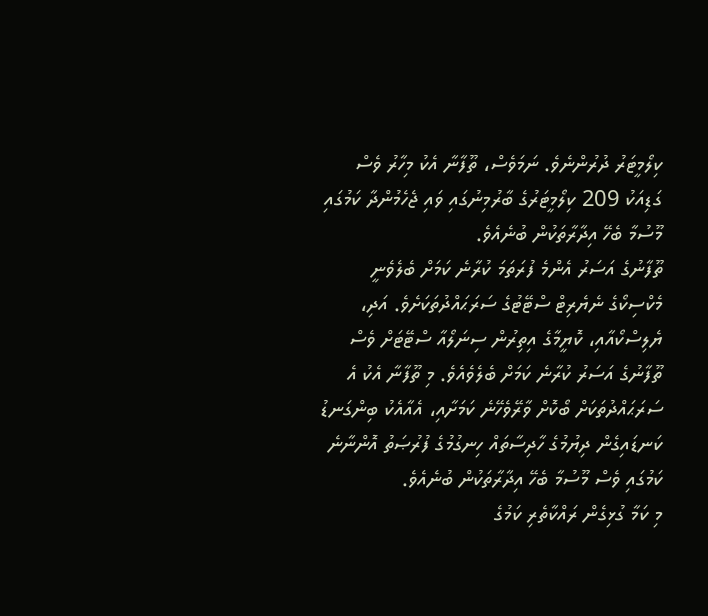ކިލޯމީޓަރު ދުރުންނެވެ. ނަމަވެސް، ތޫފާނާ އެކު މިހާރު ވެސް ގަޑިއަކު 209 ކިލޯމީޓަރުގެ ބާރުމިނުގައި ވައި ޖެހެމުންދާ ކަމުގައި މޫސުމާ ބެހޭ އިދާރާތަކުން ބުނެއެވެ.
ތޫފާނުގެ އަސަރު އެންމެ ފުރަތަމަ ކުރާނެ ކަމަށް ބެލެވެނީ މެކްސިކޯގެ ނެޔެރިޓް ސްޓޭޓުގެ ސަރަޙައްދުތަކަށެވެ. އަދި، ޔެލިސްކޯއާއި، ކޮޔީމާގެ އިތިރުން ސިނަލޯއާ ސްޓޭޓަށް ވެސް ތޫފާނުގެ އަސަރު ކުރާނެ ކަމަށް ބެލެވެއެވެ. މި ތޫފާނާ އެކު އެ ސަރަޙައްދުތަކަށް ބޯކޮށް ވާރޭވެހޭނެ ކަމަށާއި، އެއާއެކު ބިންގަނޑު ކަނޑައިގެން ދިޔުމުގެ ހާދިސާތައް ހިނގުމުގެ ފުރުޞަތު އޮންނާނެ ކަމުގައި ވެސް މޫސުމާ ބެހޭ އިދާރާތަކުން ބުނެއެވެ.
މި ކަމާ ގުޅިގެން ރައްކާތެރި ކަމުގެ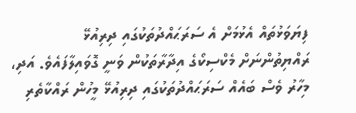ފިޔަވަޅުތައް އެޅުމަށް އެ ސަރަޙައްދުތަކުގައި ދިރިއުޅޭ ރައްޔިތުންނަށް މެކްސިކޯގެ އިދާރާތަކުން ވަނީ ގޮވައިލާފައެވެ. އަދި، މިހާރު ވެސް ބައެއް ސަރަޙައްދުތަކުގައި ދިރިއުޅޭ މީހުން ރައްކާތެރި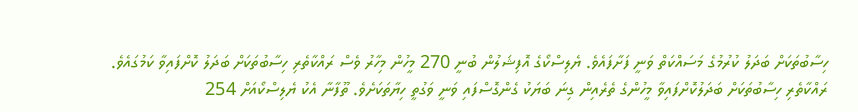ހިސާބުތަކަށް ބަދަލު ކުރުމުގެ މަސައްކަތް ވަނީ ފަށާފައެވެ. ޔެލިސްކޯގެ އޮފިޝަލުން ބުނީ 270 މީހުން މިހާރު ވެސް ރައްކާތެރި ހިސާބުތަކަށް ބަދަލު ކޮށްފައިވާ ކަމުގައެވެ.
ރައްކާތެރި ހިސާބުތަކަށް ބަދަލުކޮށްފައިވާ މީހުންގެ ތެރެއިން ގިނަ ބަޔަކު ގެންގޮސްފައި ވަނީ ވަގުތީ ހިޔާތަކަށެވެ. ތޫފާނާ އެކު ޔެލިސްކޯއަށް 254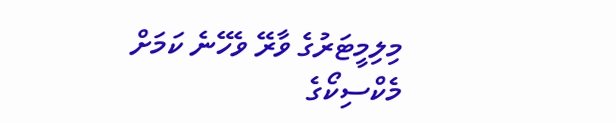މިލިމީޓަރުގެ ވާރޭ ވެހޭނެ ކަމަށް މެކްސިކޯގެ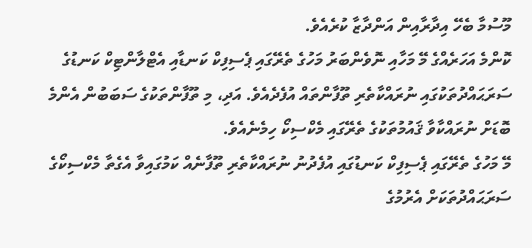މޫސުމާ ބެހޭ އިދާރާއިން އަންދާޒާ ކުރެއެވެ.
ކޮންމެ އަހަރެއްގެ މޭ މަހާއި ނޮވެންބަރު މަހުގެ ތެރޭގައި ޕެސިފިކް ކަނޑާއި އެޓްލާންޓިކް ކަނޑުގެ ސަރަޙައްދުތަކުގައި ނުރައްކާތެރި ތޫފާންތައް އުފެދެއެވެ. އަދި، މި ތޫފާންތަކުގެ ސަބަބުން އެންމެ ބޮޑަށް ނުރައްކާވާ ޤައުމުތަކުގެ ތެރޭގައި މެކްސިކޯ ހިމެނެއެވެ.
މޭ މަހުގެ ތެރޭގައި ޕެސިފިކް ކަނޑުގައި އުފެދުނު ނުރައްކާތެރި ތޫފާނެއް ކަމުގައިވާ އެގެތާ މެކްސިކޯގެ ސަރަޙައްދުތަކަށް އެރުމުގެ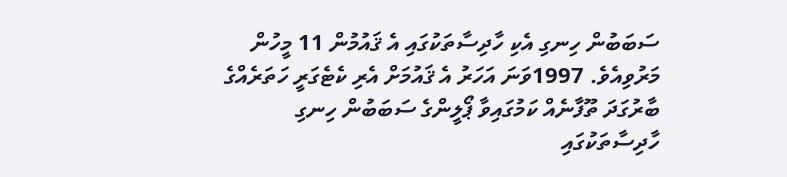ސަބަބުން ހިނގި އެކި ހާދިސާތަކުގައި އެ ޤައުމުން 11 މީހުން މަރުވިއެވެ. 1997ވަނަ އަހަރު އެ ޤައުމަށް އެރި ކެޓެގަރީ ހަތަރެއްގެ ބާރުގަދަ ތޫފާނެއް ކަމުގައިވާ ޕޯލީންގެ ސަބަބުން ހިނގި ހާދިސާތަކުގައި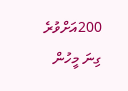200އަށްވުރެ ގިނަ މީހުން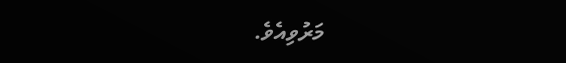މަރުވިއެވެ.